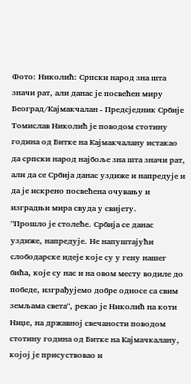Фото: Николић: Српски народ зна шта значи рат, али данас је посвећен миру
Београд/Кајмакчалан - Предсједник Србије Томислав Николић је поводом стотину година од Битке на Кајмакчалану истакао да српски народ најбоље зна шта значи рат, али да се Србија данас уздиже и напредује и да је искрено посвећена очувању и изградњи мира свуда у свијету.
"Прошло је столеће. Србија се данас уздиже, напредује. Не напуштајући слободарске идеје које су у гену нашег бића, које су нас и на овом месту водиле до победе, изграђујемо добре односе са свим земљама света", рекао је Николић на коти Ниџе, на државној свечаности поводом стотину година од Битке на Кајмачкалану, којој је присуствовао и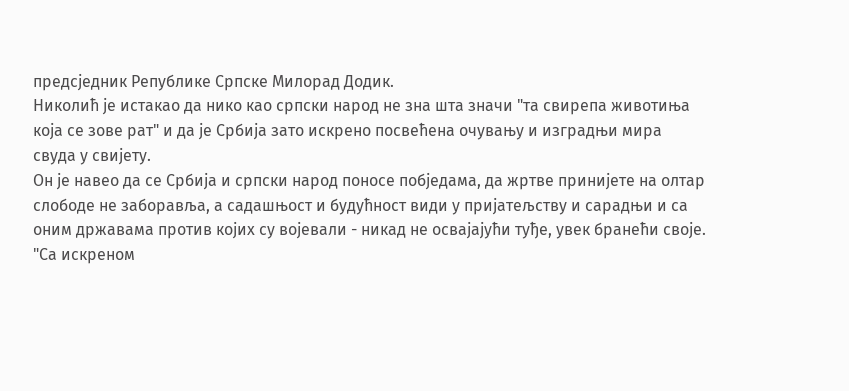предсједник Републике Српске Милорад Додик.
Николић је истакао да нико као српски народ не зна шта значи "та свирепа животиња која се зове рат" и да је Србија зато искрено посвећена очувању и изградњи мира свуда у свијету.
Он је навео да се Србија и српски народ поносе побједама, да жртве принијете на олтар слободе не заборавља, а садашњост и будућност види у пријатељству и сарадњи и са оним државама против којих су војевали - никад не освајајући туђе, увек бранећи своје.
"Са искреном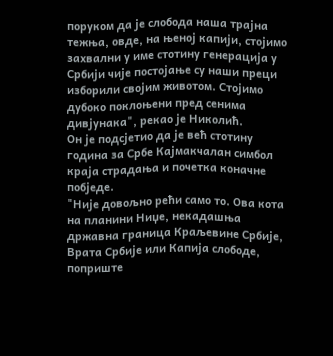поруком да је слобода наша трајна тежња, овде, на њеној капији, стојимо захвални у име стотину генерација у Србији чије постојање су наши преци изборили својим животом. Стојимо дубоко поклоњени пред сенима дивјунака", рекао је Николић.
Он је подсјетио да је већ стотину година за Србе Кајмакчалан симбол краја страдања и почетка коначне побједе.
"Није довољно рећи само то. Ова кота на планини Ниџе, некадашња државна граница Краљевине Србије, Врата Србије или Капија слободе, поприште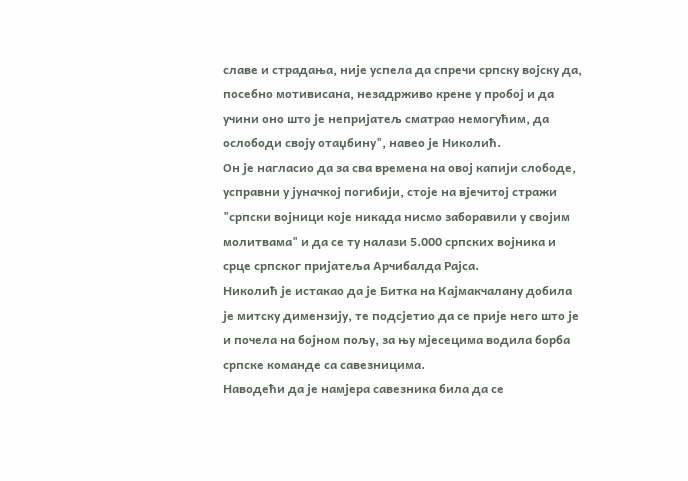славе и страдања, није успела да спречи српску војску да, посебно мотивисана, незадрживо крене у пробој и да учини оно што је непријатељ сматрао немогућим, да ослободи своју отаџбину", навео је Николић.
Он је нагласио да за сва времена на овој капији слободе, усправни у јуначкој погибији, стоје на вјечитој стражи "српски војници које никада нисмо заборавили у својим молитвама" и да се ту налази 5.000 српских војника и срце српског пријатеља Арчибалда Рајса.
Николић је истакао да је Битка на Кајмакчалану добила је митску димензију, те подсјетио да се прије него што је и почела на бојном пољу, за њу мјесецима водила борба српске команде са савезницима.
Наводећи да је намјера савезника била да се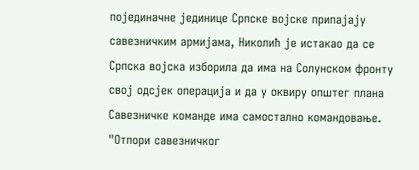појединачне јединице Српске војске припајају савезничким армијама, Николић је истакао да се Српска војска изборила да има на Солунском фронту свој одсјек операција и да у оквиру општег плана Савезничке команде има самостално командовање.
"Отпори савезничког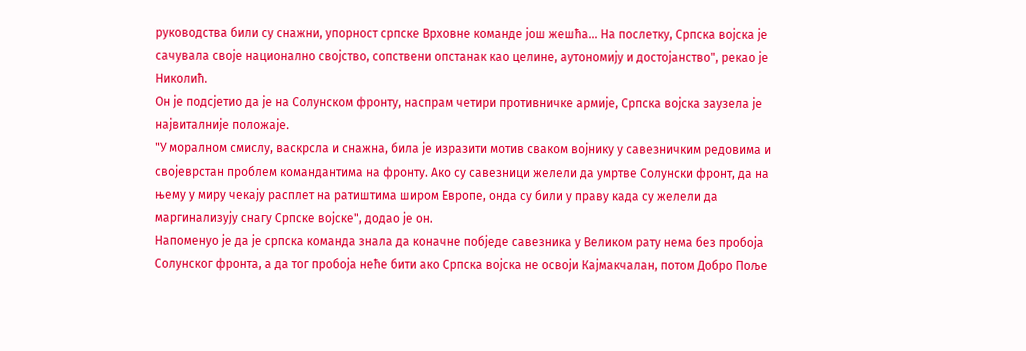руководства били су снажни, упорност српске Врховне команде још жешћа... На послетку, Српска војска је сачувала своје национално својство, сопствени опстанак као целине, аутономију и достојанство", рекао је Николић.
Он је подсјетио да је на Солунском фронту, наспрам четири противничке армије, Српска војска заузела је највиталније положаје.
"У моралном смислу, васкрсла и снажна, била је изразити мотив сваком војнику у савезничким редовима и својеврстан проблем командантима на фронту. Ако су савезници желели да умртве Солунски фронт, да на њему у миру чекају расплет на ратиштима широм Европе, онда су били у праву када су желели да маргинализују снагу Српске војске", додао је он.
Напоменуо је да је српска команда знала да коначне побједе савезника у Великом рату нема без пробоја Солунског фронта, а да тог пробоја неће бити ако Српска војска не освоји Кајмакчалан, потом Добро Поље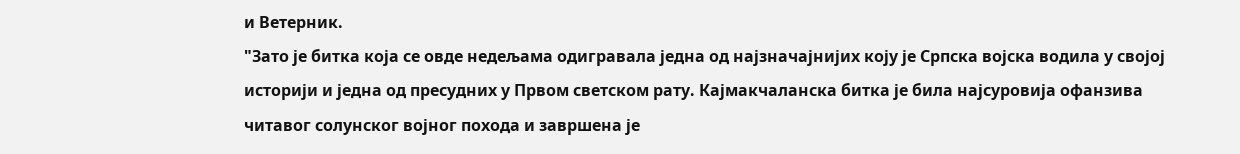и Ветерник.
"Зато је битка која се овде недељама одигравала једна од најзначајнијих коју је Српска војска водила у својој историји и једна од пресудних у Првом светском рату. Кајмакчаланска битка је била најсуровија офанзива читавог солунског војног похода и завршена је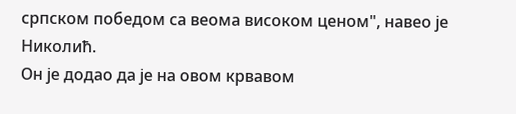српском победом са веома високом ценом", навео је Николић.
Он је додао да је на овом крвавом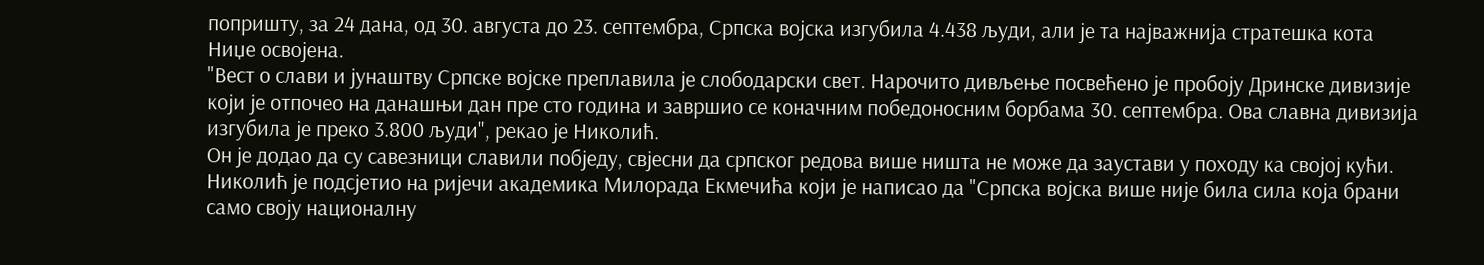попришту, за 24 дана, од 30. августа до 23. септембра, Српска војска изгубила 4.438 људи, али је та најважнија стратешка кота Ниџе освојена.
"Вест о слави и јунаштву Српске војске преплавила је слободарски свет. Нарочито дивљење посвећено је пробоју Дринске дивизије који је отпочео на данашњи дан пре сто година и завршио се коначним победоносним борбама 30. септембра. Ова славна дивизија изгубила је преко 3.800 људи", рекао је Николић.
Он је додао да су савезници славили побједу, свјесни да српског редова више ништа не може да заустави у походу ка својој кући.
Николић је подсјетио на ријечи академика Милорада Екмечића који је написао да "Српска војска више није била сила која брани само своју националну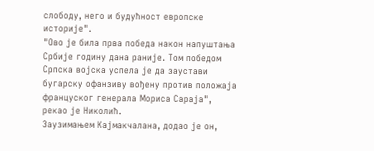слободу, него и будућност европске историје".
"Ово је била прва победа након напуштања Србије годину дана раније. Том победом Српска војска успела је да заустави бугарску офанзиву вођену против положаја француског генерала Мориса Сараја", рекао је Николић.
Заузимањем Кајмакчалана, додао је он,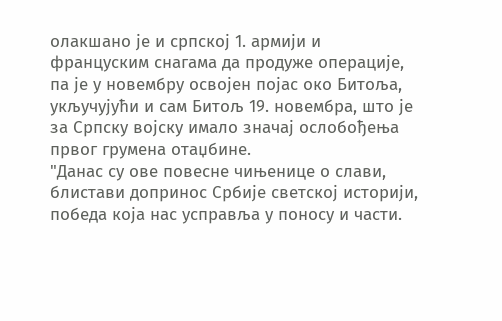олакшано је и српској 1. армији и француским снагама да продуже операције, па је у новембру освојен појас око Битоља, укључујући и сам Битољ 19. новембра, што је за Српску војску имало значај ослобођења првог грумена отаџбине.
"Данас су ове повесне чињенице о слави, блистави допринос Србије светској историји, победа која нас усправља у поносу и части.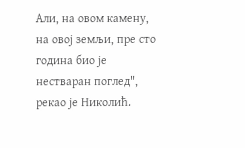Али, на овом камену, на овој земљи, пре сто година био је нестваран поглед", рекао је Николић.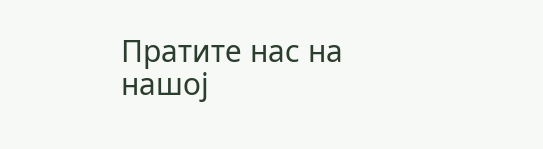Пратите нас на нашој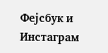Фејсбук и Инстаграм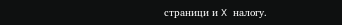страници и X налогу.